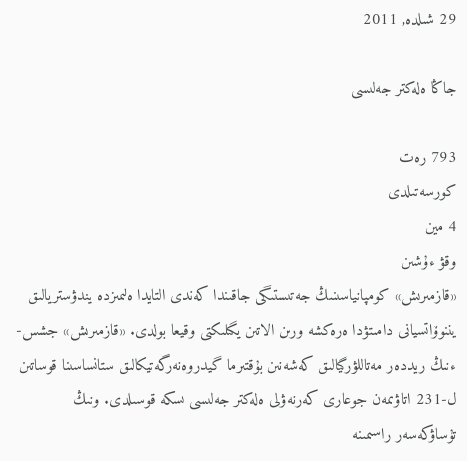29 شىلدە, 2011

جاڭا ەلەكتر جەلىسى

793 رەت
كورسەتىلدى
4 مين
وقۋ ءۇشىن
«قازمىرىش» كومپانياسىنىڭ جەتىستىگى جاقىندا كەندى التايدا ەلىمىزدە يندۋستريالىق يننوۆاتسيانى دامىتۋدا ەرەكشە ورىن الاتىن يگىلىكتى وقيعا بولدى. «قازمىرىش» جشس-ءنىڭ ريددەر مەتاللۋرگيالىق كەشەنىن بۇقتىرما گيدروەنەرگەتيكالىق ستانساسىنا قوساتىن ل-231 اتاۋىمەن جوعارى كەرنەۋلى ەلەكتر جەلىسى ىسكە قوسىلدى. ونىڭ تۇساۋكەسەر راسىمىنە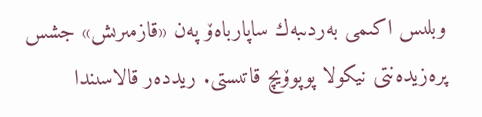وبلىس اكىمى بەردىبەك ساپارباەۆ پەن «قازمىرىش» جشس  پرەزيدەنتى نيكولا پوپوۆيچ قاتىستى. ريددەر قالاسىندا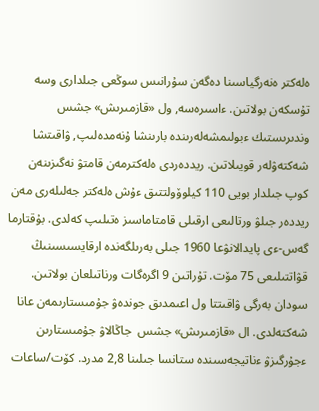ەلەكتر ەنەرگياسىنا دەگەن سۇرانىس سوڭعى جىلدارى وسە تۇسكەن بولاتىن. ءاسىرەسە, ول «قازمىرىش» جشس وندىرىستىك ءبولىمشەلەرىندە بارىنشا ۇنەمدەلىپ, ۋاقىتشا شەكتەۋلەر قويىلاتىن. ريددەردى ەلەكترمەن قامتۋ نەگىزىنەن كوپ جىلدار بويى 110 كيلوۆولتتىق ءۇش ەلەكتر جەلىلەرى مەن ريددەر جىلۋ ورتالىعى ارقىلى قامتاماسىز ەتىلىپ كەلدى. بۇقتارما گەس-ءى پايدالانۋعا 1960 جىلى بەرىلگەندە ارقايسىسىنىڭ قۋاتتىلىعى 75 مۆت. تۇراتىن 9 اگرەگات ورناتىلعان بولاتىن. سودان بەرگى ۋاقىتتا ول اعىمدىق جوندەۋ جۇمىستارىمەن عانا شەكتەلدى. ال «قازمىرىش» جشس  جاڭالاۋ جۇمىستارىن ءجۇرگىزۋ ءناتيجەسىندە ستانسا جىلىنا 2,8 مدرد. كۆت/ساعات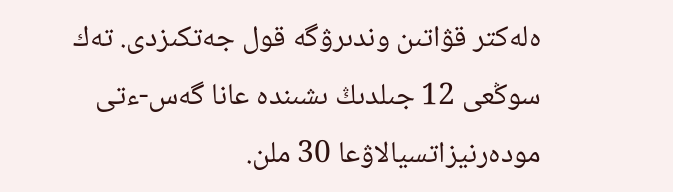ەلەكتر قۋاتىن وندىرۋگە قول جەتكىزدى. تەك سوڭعى 12 جىلدىڭ ىشىندە عانا گەس-ءتى مودەرنيزاتسيالاۋعا 30 ملن.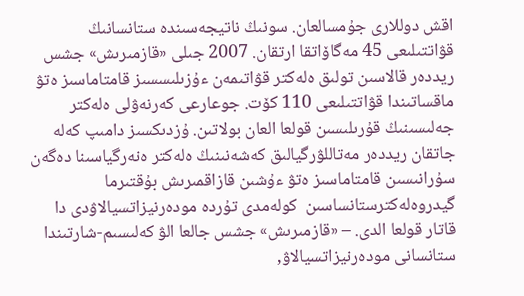اقش دوللارى جۇمسالعان. سونىڭ ناتيجەسىندە ستانسانىڭ قۋاتتىلىعى 45 مەگاۆاتقا ارتقان. 2007 جىلى «قازمىرىش» جشس ريددەر قالاسىن تولىق ەلەكتر قۋاتىمەن ءۇزىلىسسىز قامتاماسىز ەتۋ ماقساتىندا قۋاتتىلىعى 110 كۆت. جوعارعى كەرنەۋلى ەلەكتر جەلىسىنىڭ قۇرىلىسىن قولعا العان بولاتىن. ۇزدىكسىز دامىپ كەلە جاتقان ريددەر مەتاللۋرگيالىق كەشەنىنىڭ ەلەكتر ەنەرگياسىنا دەگەن سۇرانىسىن قامتاماسىز ەتۋ ءۇشىن قازاقمىرىش بۇقتىرما گيدروەلەكترستانساسىن  كولەمدى تۇردە مودەرنيزاتسيالاۋدى دا قاتار قولعا الدى. – «قازمىرىش» جشس جالعا الۋ كەلىسىم-شارتىندا ستانسانى مودەرنيزاتسيالاۋ,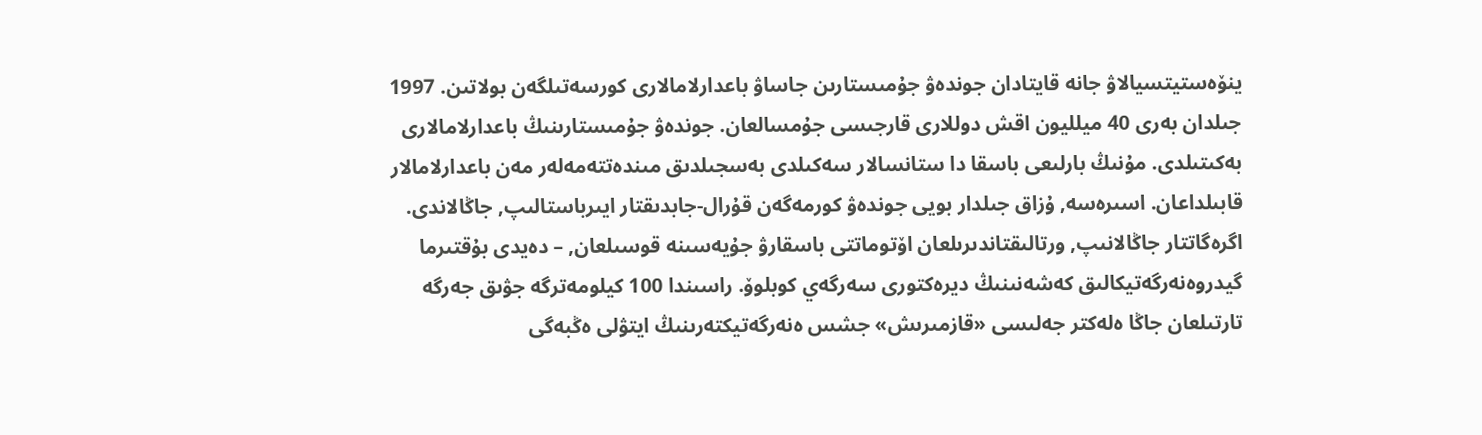ينۆەستيتسيالاۋ جانە قايتادان جوندەۋ جۇمىستارىن جاساۋ باعدارلامالارى كورسەتىلگەن بولاتىن. 1997 جىلدان بەرى 40 ميلليون اقش دوللارى قارجىسى جۇمسالعان. جوندەۋ جۇمىستارىنىڭ باعدارلامالارى بەكىتىلدى. مۇنىڭ بارلىعى باسقا دا ستانسالار سەكىلدى بەسجىلدىق مىندەتتەمەلەر مەن باعدارلامالار قابىلداعان. اسىرەسە, ۇزاق جىلدار بويى جوندەۋ كورمەگەن قۇرال-جابدىقتار ايىرباستالىپ, جاڭالاندى. اگرەگاتتار جاڭالانىپ, ورتالىقتاندىرىلعان اۆتوماتتى باسقارۋ جۇيەسىنە قوسىلعان, – دەيدى بۇقتىرما گيدروەنەرگەتيكالىق كەشەنىنىڭ ديرەكتورى سەرگەي كوبلوۆ. راسىندا 100 كيلومەترگە جۋىق جەرگە تارتىلعان جاڭا ەلەكتر جەلىسى «قازمىرىش» جشس ەنەرگەتيكتەرىنىڭ ايتۋلى ەڭبەگى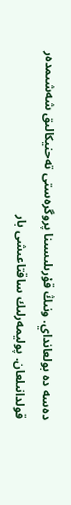دەسە دە بولعانداي. ونىڭ قۇرىلىسىنا پروگرەستى تەحنيكالىق شەشىمدەر قولدانىلعان. پوليمەرلىك ساقتاعىشى بار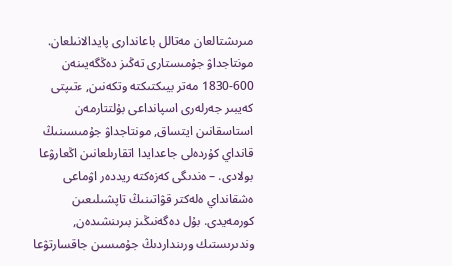مىرىشتالعان مەتالل باعاندارى پايدالانىلعان. مونتاجداۋ جۇمىستارى تەڭىز دەڭگەيىنەن 600-1830 مەتر بيىكتىكتە وتكەنىن, ءتىپتى كەيبىر جەرلەرى اسپانداعى بۇلتتارمەن استاسقانىن ايتساق, مونتاجداۋ جۇمىسىنىڭ قانداي كۇردەلى جاعدايدا اتقارىلعانىن اڭعارۋعا بولادى. – ەندىگى كەزەكتە ريددەر اۋماعى ەشقانداي ەلەكتر قۋاتىنىڭ تاپشىلىعىن كورمەيدى. بۇل دەگەنىڭىز بىرىنشىدەن, وندىرىستىك ورىنداردىڭ جۇمىسىن جاقسارتۋعا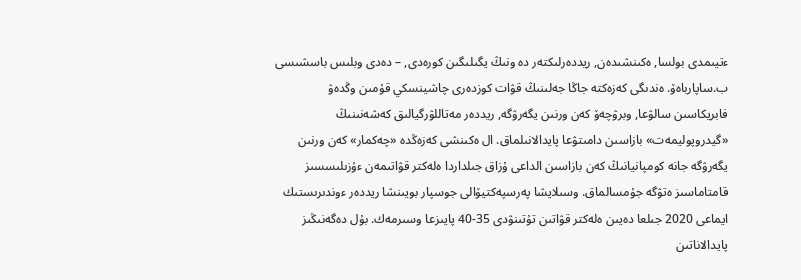ءتيىمدى بولسا, ەكىنشىدەن, ريددەرلىكتەر دە ونىڭ يگىلىگىن كورەدى, – دەدى وبلىس باسشىسى ب.ساپارباەۆ. ەندىگى كەزەكتە جاڭا جەلىنىڭ قۋات كوزدەرى چاشينسكي قۇمىن وڭدەۋ فابريكاسىن سالۋعا, وبرۋچەۆ كەن ورنىن يگەرۋگە, ريددەر مەتاللۋرگيالىق كەشەنىنىڭ «گيدروپوليمەت» بازاسىن دامىتۋعا پايدالانىلماق. ال ەكىنشى كەزەڭدە «چەكمار» كەن ورنىن يگەرۋگە جانە كومپانيانىڭ كەن بازاسىن الداعى ۇزاق جىلداردا ەلەكتر قۋاتىمەن ءۇزىلىسسىز قامتاماسىز ەتۋگە جۇمسالماق. وسىلايشا پەرسپەكتيۆالى جوسپار بويىنشا ريددەر ءوندىرىستىك ايماعى 2020 جىلعا دەيىن ەلەكتر قۋاتىن تۇتىنۋدى 35-40 پايىزعا وسىرمەك. بۇل دەگەنىڭىز پايدالاناتىن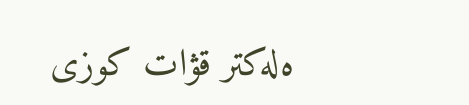ەلەكتر قۋات كوزى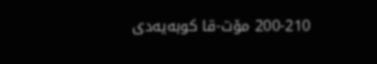200-210 مۆت-قا كوبەيەدى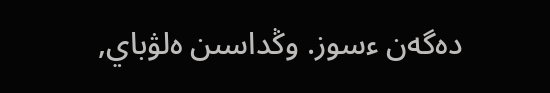دەگەن ءسوز. وڭداسىن ەلۋباي,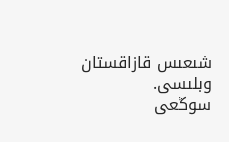شىعىس قازاقستان وبلىسى.
سوڭعى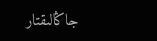جاڭالىقتار